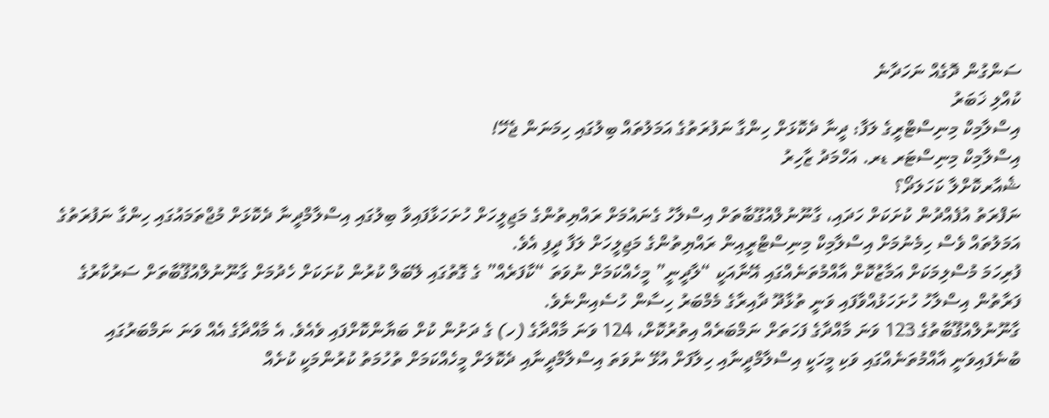ސަންގުން ދޮގެއް ނަހަދާނެ
ކުއްލި ޚަބަރު
އިސްލާމިކް މިނިސްޓްރީގެ ލަފާ: ދީނާ ދެކޮޅަށް ހިންގާ ނަފުރަތުގެ އަމަލުތައް ބިލުގައި ހިމަނަން ޖެހޭ!
އިސްލާމިކް މިނިސްޓަރ ޑރ. އަހްމަދު ޒާހިރު
ޝެއާރކޮށްލާ ކަހަލަދޯ؟
ނަފްރަތު އުފެއްދުން ކުށަކަށް ހަދައި، ގާނޫނުލްއުގޫބާތަށް އިސްލާހު ގެނައުމަށް ރައްޔިތުންގެ މަޖިލީހަށް ހުށަހަޅާފައިވާ ބިލުގައި އިސްލާމްދީނާ ދެކޮޅަށް މުޖްތަމައުގައި ހިންގާ ނަފުރަތުގެ އަމަލުތައް ވެސް ހިމެނުމަށް އިސްލާމިކް މިނިސްޓްރީއިން ރައްޔިތުންގެ މަޖިލީހަށް ލަފާ ދީފި އެވެ.
ފުރިހަމަ މުސްލިމަކަށް އަމާޒުކޮށް އާއްމުތަނެއްގައި އޭނާއަކީ “ލާދީނީ” މީހެއްކަމަށް ނުވަތަ “ކާފަރެއް” ގެ ގޮތުގައި ލޭބަލް ކުރުން ކުށަކަށް ހެދުމަށް ގާނޫނުލްއުޤޫބާތަށް ސަރުކާރުގެ ފަރާތުން އިސްލާހު ހުށަހަޅުއްވާފައި ވަނީ ތުޅާދޫ ދާއިރާގެ މެމްބަރު ހިސާން ހުސެއިންނެވެ.
ގާނޫނުލްއުޤޫބާތުގެ 123 ވަނަ މާއްދާގެ ފަހަތަށް ނަމްބަރެއް އިތުރުކޮށް، 124 ވަނަ މާއްދާގެ (ހ) ގެ ދަށުން ކުށް ބަޔާންކޮށްފައި ވެއެވެ. އެ މާއްދާގެ އެއް ވަނަ ނަމްބަރުގައި ބުނެފައިވަނީ އާއްމުތަނެއްގައި ވަކި މީހަކީ އިސްލާމްދީނާއި ހިލާފަށް އުޅޭ ނުވަތަ އިސްލާމްދީނާއި ދެކޮލަށް މީހެއްކަމަށް ތުހުމަތު ކުރުންމަކީ ކުށެއް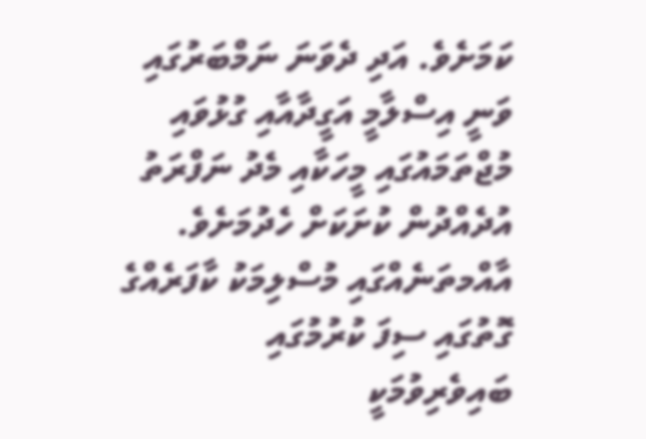ކަމަށެވެ. އަދި ދެވަނަ ނަމްބަރުގައި ވަނީ އިސްލާމީ އަގީދާއާއި ގުޅުވައި މުޖްތަމައުގައި މީހަކާއި މެދު ނަފްރަތު އުދެއްދުން ކުށަކަށް ހެދުމަށެވެ. އާއްމތަނެއްގައި މުސްލިމަކު ކާފަރެއްގެ ގޮތުގައި ސިފަ ކުރުމުގައި ބައިވެރިވުމަކީ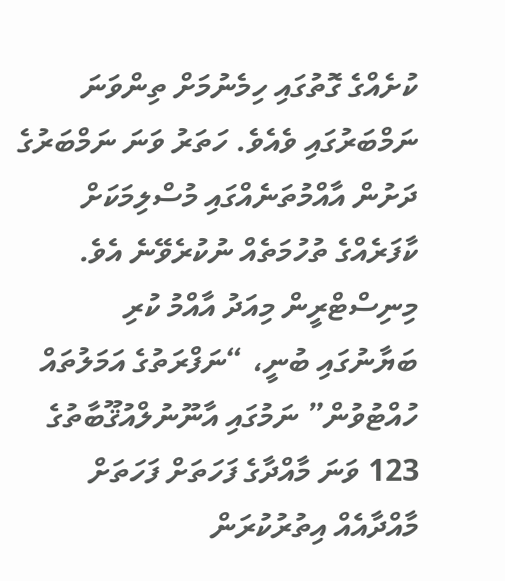ކުށެއްގެ ގޮތުގައި ހިމެނުމަށް ތިންވަނަ ނަމްބަރުގައި ވެއެވެ. ހަތަރު ވަނަ ނަމްބަރުގެ ދަށުން އާއްމުތަނެއްގައި މުސްލިމަކަށް ކާފަރެއްގެ ތުހުމަތެއް ނުކުރެވޭނެ އެވެ.
މިނިސްޓްރީން މިއަދު އާއްމު ކުރި ބަޔާނުގައި ބުނީ، “ނަފްރަތުގެ އަމަލުތައް ހުއްޓުވުން” ނަމުގައި އާނޫނުލްއުޤޫބާތުގެ 123 ވަނަ މާއްދާގެ ފަހަތަށް ފަހަތަށް މާއްދާއެއް އިތުރުކުރަން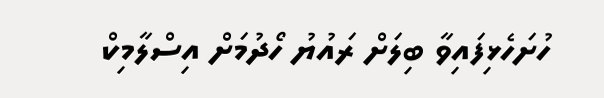ހުށަހެޅިފައިވާ ބިލަށް ރައުޔު ހޯދުމަށް އިސްލާމިކް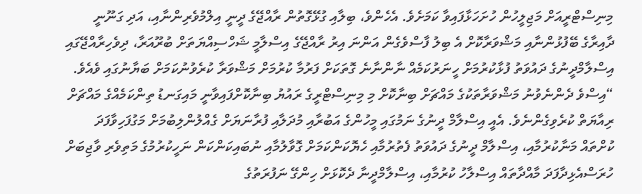މިނިސްޓްރީއަށް މަޖިލީހުން ހުށަހަޅާފައިވާ ކަމަށެވެ. އެހެންވެ، ބިލާއި ގުޅޭގޮތުން ރާއްޖޭގެ ދީނީ އިލްމުވެރިންނާއި، އަދި ގަނޫނީ ދާއިރާގެ ބޭފުޅުންނާއި މަޝްވަރާކޮށް އެ ބިލު ފާސްވެގެން އަންނަ އިރު ރާއްޖޭގެ އިސްލާމީ ޝަހްސިއްޔަތަށް ބުރޫއަރާ، ދިވެހިރާއްޖޭގައި އިސްލާމްދީނުގެ ދައުވަތު ފުޅާކުރުމަށް ހީނަރުކަމެއް ނާންނާނެ ގޮތަކަށް ފަރުމާ ކުރުމަށް މަޝްވަރާ ކުރެވުނުކަމަށް ބަޔާނުގައި ވެއެވެ.
“އިސްވެ ދެންނެވުނު މަޝްވަރާތަކުގެ މައްޗަށް ބިނާކޮށް މި މިނިސްޓްރީގެ ރައުޔު ބިނާކޮށްފައިވާނީ މައިގަނޑު ތިންކަމެއްގެ މައްޗަށް ރިއާޔަތް ކުރެވިގެންނެވެ. އެއީ އިސްލާމް ދީނުގެ ނަމުގައި މީހުންގެ އަބުރާއި މުދަލާއި ފުރާނަޔަށް ގެއްލުންލިބުމަށް މަގުފަހިވާފަދަ ކުށްތައް މަނާކުރުމާއި، އިސްލާމް ދީނުގެ ދައުވަތު ފެތުރުމާއި ހެޔޮކަންކަމަށް ގޮވާލުމާއި ނުބައިކަންކަން ނަހީކުރުމުގެ މަތިވެރި ވާޖިބަށް ހުރަސްއެޅިދާފަދަ މާއްދާތައް އިސްލާހު ކުރުމާއި، އިސްލާމްދީނާ ދެކޮޅަށް ހިންގޭ ނަފުރަތުގެ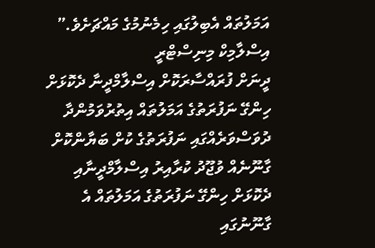އަމަލުތައް އެބިލުގައި ހިމެނުމުގެ މައްޗަށެވެ.” އިސްލާމިކް މިނިސްޓްރީ
ދީނަށް ފުރައްސާރަކޮށް އިސްލާމްދީނާ ދެކޮޅަށް ހިންގޭ ނަފުރަތުގެ އަމަލުތައް އިތުރުވަމުންދާ ދުވަސްވަރެއްގައި ނަފުރަތުގެ ކުށް ބަޔާންކޮށް ގާނޫނެއް ވުޖޫދު ކުރާއިރު އިސްލާމްދީނާއި ދެކޮޅަށް ހިންގޭ ނަފުރަތުގެ އަމަލުތައް އެ ގާނޫނުގައި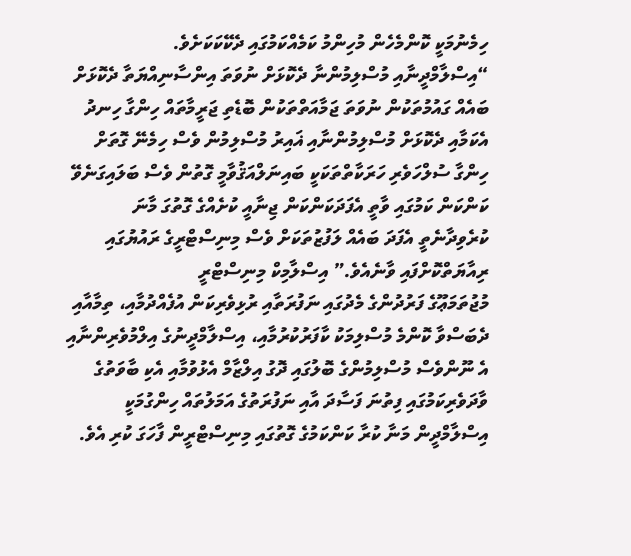ހިމެނުމަކީ ކޮންމެހެން މުހިންމު ކަމެއްކަމުގައި ދެކޭކަކަށެވެ.
“އިސްލާމްދީނާއި މުސްލިމުންނާ ދެކޮޅަށް ނުވަތަ އިންސާނިއްޔަތާ ދެކޮޅަށް ބައެއް ގައުމުތަކުން ނުވަތަ ޖަމާއަތްތަކުން ބޮޑެތި ޖަރީމާތައް ހިންގާ ހިނދު އެކަމާއި ދެކޮޅަށް މުސްލިމުންނާއި ޣައިރު މުސްލިމުން ވެސް ހިމެނޭ ގޮތަށް ހިންގާ ސުލްހަވެރި ހަރަކާތްތަކަކީ ބައިނަލްއަޤުވާމީ ގޮތުން ވެސް ބަލައިގަނެވޭ ކަންކަން ކަމުގައި ވާތީ އެފަދަކަންކަން ޖިނާއީ ކުށެއްގެ ގޮތުގަ މާނަ ކުރެވިދާނެތީ އެފަދަ ބައެއް ލަފުޒުތަކަށް ވެސް މިނިސްޓްރީގެ ރައުޔުގައި ރިއާޔަތްކޮށްފައި ވާނެއެވެ.” އިސްލާމިކް މިނިސްޓްރީ
މުޖުތަމަޢޫގެ ފަރުދުންގެ މެދުގައި ނަފުރަތާއި ރުޅިވެރިކަން އުފެއްދުމާއި، ތިމާއާއި ދެބަސްވާ ކޮންމެ މުސްލިމަކު ކާފަރުކުރުމާއި، އިސްލާމްދީނުގެ އިލްމުވެރިންނާއި އެ ނޫންވެސް މުސްލިމުންގެ ބޮލުގައި ދޮގު އިލްޒާމް އެޅުވުމާއި އެކި ބާވަތުގެ ވާދަވެރިކަމުގައި ފިތުނަ ފަސާދަ އާއި ނަފުރަތުގެ އަމަލުތައް ހިންގުމަކީ އިސްލާމްދީން މަނާ ކުރާ ކަންކަމުގެ ގޮތުގައި މިނިސްޓްރީން ފާހަގަ ކުރި އެވެ.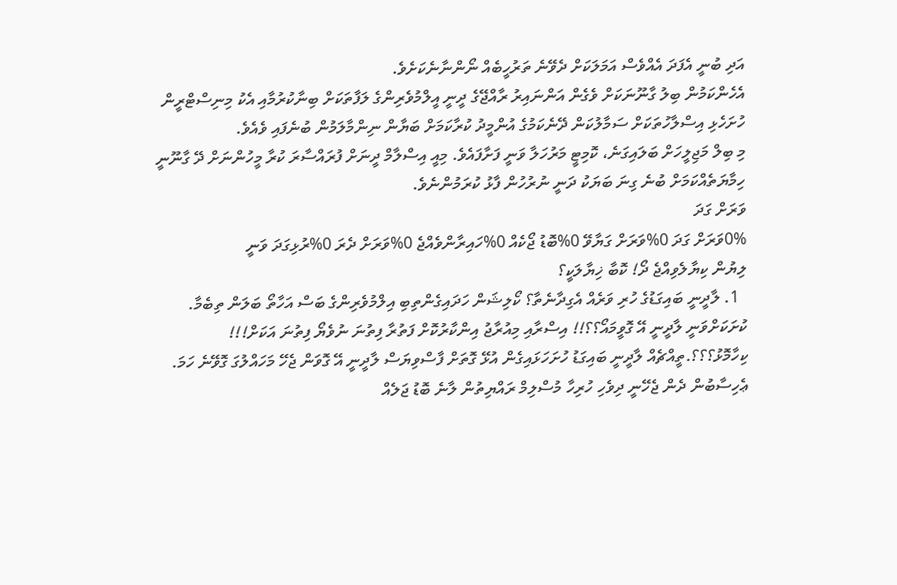އަދި ބުނީ އެފަދަ އެއްވެސް އަމަލަކަށް ދެވޭނެ ތަރުހީބެއް ނޯންނާނެކަށެވެ.
އެހެންކަމުން ބިލު ގާނޫނަކަށް ވެގެން އަންނައިރު ރާއްޖޭގެ ދީނީ އީލްމުވެރިންގެ ލަފާތަކަށް ބިނާކުރުމާއި އެކު މިނިސްޓްރީން ހުށަހެޅި އިސްލާހުތަކަށް ސަމާލުކަން ދޭނެކަމުގެ އުންމީދު ކުރާކަމަށް ބަޔާން ނިންމާލަމުން ބުނެފައި ވެއެވެ.
މި ބިލް މަޖިލީހަށް ބަލައިގަނެ، ކޮމިޓީ މަރުހަލާ ވަނީ ފަށާފައެވެ. މިއީ އިސްލާމް ދީނަށް ފުރައްސާރަ ކުރާ މީހުންނަށް ދޭ ގާނޫނީ ހިމާޔަތެއްކަމަށް ބުނެ ގިނަ ބަޔަކު ދަނީ ނުރުހުން ފާޅު ކުރަމުންނެވެ.
ވަރަށް ގަދަ
0%ވަރަށް ގަދަ 0%ވަރަށް ގަޔާވޭ 0%ބޮޑު ޖޯކެއް 0%ހައިރާންވެއްޖެ 0%ވަރަށް ދެރަ 0%ރުޅިގަދަ ވަނީ
ލިޔުން ކިޔާލެވިއްޖެ ދޯ! ކޮބާ ޚިޔާލަކީ؟
  1. ލާދީނީ ބައިގަޑުގެ ހުރި ވަރެއް އެގިދާނެތާ؟ ކޯލިޝަން ހަދައިގެންތިބި އިލްމުވެރިންގެ ބަސް އަހާތޯ ބަލަން ތިބެމާ. ކުށަކަށްވަނީ ލާދީނީ އޭ ގޮވީމައޯ؟؟!! އިސްރާއި މިއުރާޖު އިންކާރުކޮށް ފަތުރާ ފިތުނަ ނުވެޔޯ ފިތުނަ އަކަށް!!! ކިހާމޮޅު؟؟؟.ތީއްޗެއް ލާދީނީ ބައިގަޑު ހުށަހަޅައިގެން އުޅޭ ގޮތަށް ފާސްވިޔަސް ލާދީނީ އޭ ގޮވަން ޖެހޭ މަހައްލުގަ ގޮވޭނެ ހަމަ. ޢެހިސާބުން ދެން ޖެހޭނީ ދިވެހި ހުރިހާ މުސްލިމް ރައްޔިތުން ލާނެ ބޮޑު ޖަލެއް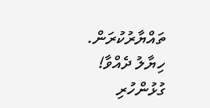ތައްޔާރުކުރަން.
ހިޔާލު ދެއްވާ!
ގުޅުންހުރި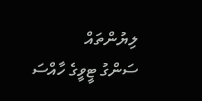ލިޔުންތައް
ސަންގު ޓީވީގެ ހާއްސަ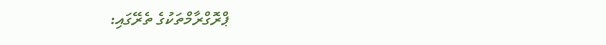ޕްރޮގްރާމްތަކުގެ ތެރޭގައި: